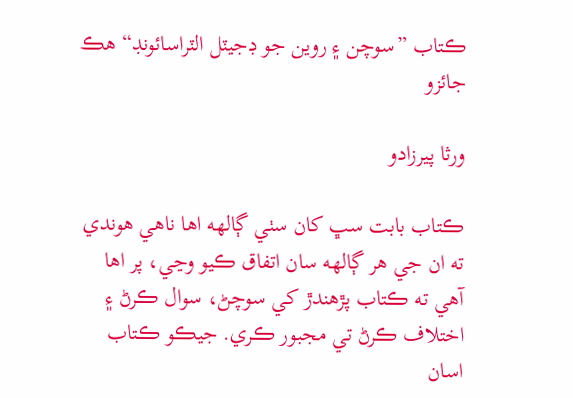ڪتاب ”سوچن ۽ روين جو ڊجيٽل الٽراسائونڊ“ هڪ جائزو

ورثا پيرزادو

ڪتاب بابت سڀ کان سٺي ڳالهه اها ناهي ھوندي ته ان جي هر ڳالهه سان اتفاق ڪيو وڃي، پر اها آهي ته ڪتاب پڙهندڙ کي سوچڻ، سوال ڪرڻ ۽ اختلاف ڪرڻ تي مجبور ڪري. جيڪو ڪتاب اسان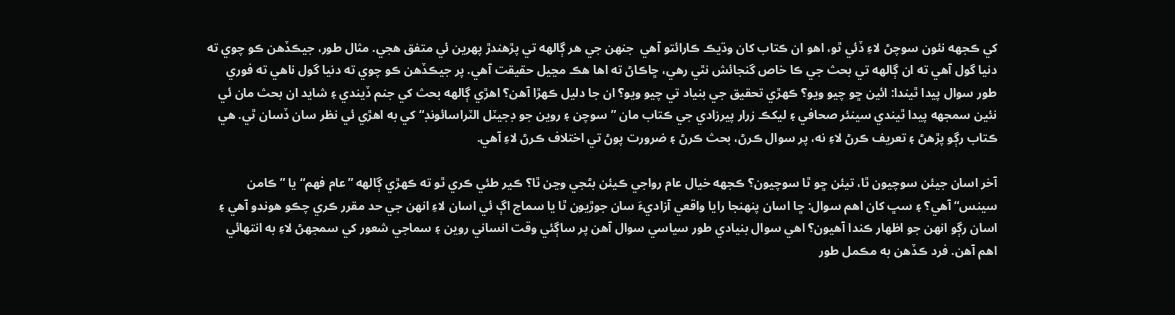کي ڪجهه نئون سوچڻ لاءِ ڏئي ٿو، اهو ان ڪتاب کان وڌيڪ ڪارائتو آهي  جنهن جي هر ڳالهه تي پڙهندڙ پهرين ئي متفق هجي. مثال طور، جيڪڏهن ڪو چوي ته دنيا گول آهي ته ان ڳالهه تي بحث جي ڪا خاص گنجائش نٿي رھي، ڇاڪاڻ ته اها هڪ مڃيل حقيقت آهي. پر جيڪڏهن ڪو چوي ته دنيا گول ناهي ته فوري طور سوال پيدا ٿيندا: ائين ڇو چيو ويو؟ ڪهڙي تحقيق جي بنياد تي چيو ويو؟ ان جا دليل ڪهڙا آهن؟ اهڙي ڳالهه بحث کي جنم ڏيندي ۽ شايد ان بحث مان ئي نئين سمجهه پيدا ٿيندي سينئر صحافي ۽ ليکڪ زرار پيرزادي جي ڪتاب مان ” سوچن ۽ روين جو ڊجيٽل الٽراسائونڊ“ کي به اهڙي ئي نظر سان ڏسان ٿي. هي ڪتاب رڳو پڙهڻ ۽ تعريف ڪرڻ لاءِ نه، پر سوال ڪرڻ، بحث ڪرڻ ۽ ضرورت پوڻ تي اختلاف ڪرڻ لاءِ آهي.

آخر اسان جيئن سوچيون ٿا، تيئن ڇو ٿا سوچيون؟ ڪجهه خيال عام رواجي ڪيئن بڻجي وڃن ٿا؟ ڪير طئي ڪري ٿو ته ڪهڙي ڳالهه ”عام فهم“ يا ”ڪامن سينس“ آهي؟ ۽ سڀ کان اهم سوال: ڇا اسان پنهنجا رايا واقعي آزاديءَ سان جوڙيون ٿا يا سماج اڳ ئي اسان لاءِ انهن جي حد مقرر ڪري چڪو هوندو آهي ۽ اسان رڳو انهن جو اظهار ڪندا آهيون؟ اهي سوال بنيادي طور سياسي سوال آهن پر ساڳئي وقت انساني روين ۽ سماجي شعور کي سمجهڻ لاءِ به انتهائي اهم آهن. فرد ڪڏهن به مڪمل طور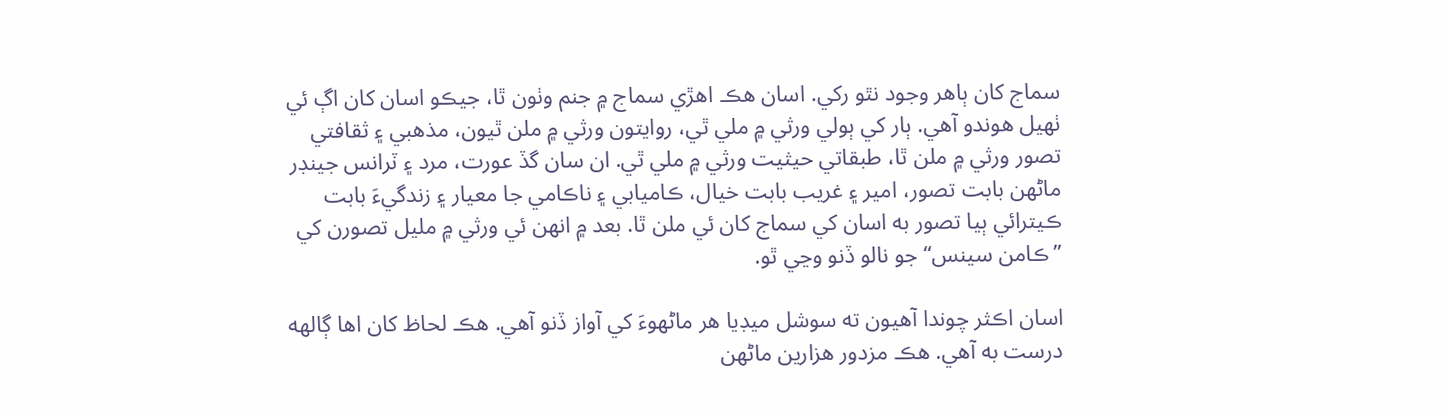سماج کان ٻاهر وجود نٿو رکي. اسان هڪ اهڙي سماج ۾ جنم وٺون ٿا، جيڪو اسان کان اڳ ئي ٺهيل هوندو آهي. ٻار کي ٻولي ورثي ۾ ملي ٿي، روايتون ورثي ۾ ملن ٿيون، مذهبي ۽ ثقافتي تصور ورثي ۾ ملن ٿا، طبقاتي حيثيت ورثي ۾ ملي ٿي. ان سان گڏ عورت، مرد ۽ ٽرانس جينڊر ماڻهن بابت تصور، امير ۽ غريب بابت خيال، ڪاميابي ۽ ناڪامي جا معيار ۽ زندگيءَ بابت ڪيترائي ٻيا تصور به اسان کي سماج کان ئي ملن ٿا. بعد ۾ انهن ئي ورثي ۾ مليل تصورن کي ”ڪامن سينس“ جو نالو ڏنو وڃي ٿو.

اسان اڪثر چوندا آهيون ته سوشل ميڊيا هر ماڻهوءَ کي آواز ڏنو آهي. هڪ لحاظ کان اها ڳالهه درست به آهي. هڪ مزدور هزارين ماڻهن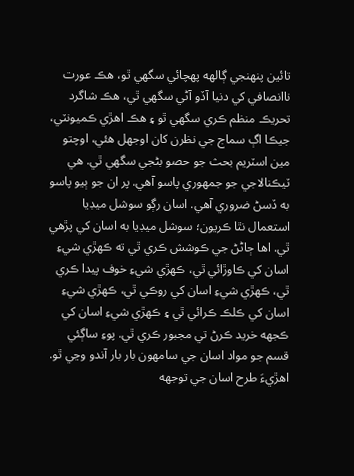تائين پنهنجي ڳالهه پهچائي سگهي ٿو، هڪ عورت ناانصافي کي دنيا آڏو آڻي سگهي ٿي، هڪ شاگرد تحريڪ منظم ڪري سگهي ٿو ۽ هڪ اهڙي ڪميونٽي، جيڪا اڳ سماج جي نظرن کان اوجھل هئي، اوچتو مين اسٽريم بحث جو حصو بڻجي سگهي ٿي. هي ٽيڪنالاجي جو جمهوري پاسو آهي. پر ان جو ٻيو پاسو به ڏسڻ ضروري آهي. اسان رڳو سوشل ميڊيا استعمال نٿا ڪريون؛ سوشل ميڊيا به اسان کي پڙهي ٿي. اها ڄاڻڻ جي ڪوشش ڪري ٿي ته ڪهڙي شيءِ اسان کي ڪاوڙائي ٿي، ڪهڙي شيءِ خوف پيدا ڪري ٿي، ڪهڙي شيءِ اسان کي روڪي ٿي، ڪهڙي شيءِ اسان کي ڪلڪ ڪرائي ٿي ۽ ڪهڙي شيءِ اسان کي ڪجهه خريد ڪرڻ تي مجبور ڪري ٿي. پوءِ ساڳئي قسم جو مواد اسان جي سامهون بار بار آندو وڃي ٿو. اهڙيءَ طرح اسان جي توجهه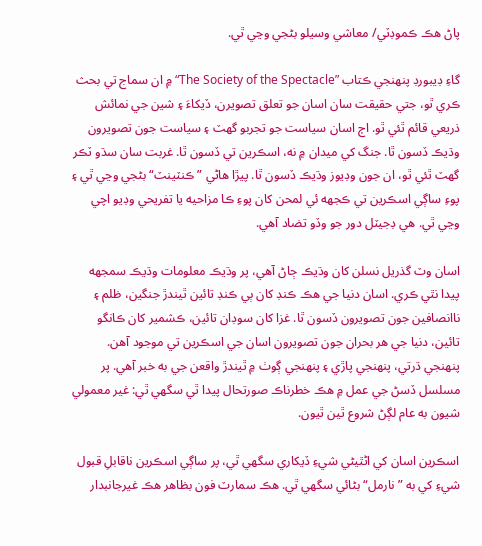پاڻ هڪ ڪموڊٽي/ معاشي وسيلو بڻجي وڃي ٿي.

گاءِ ڊيبورڊ پنهنجي ڪتاب ”The Society of the Spectacle“ ۾ ان سماج تي بحث ڪري ٿو، جتي حقيقت سان اسان جو تعلق تصويرن، ڏيکاءَ ۽ شين جي نمائش ذريعي قائم ٿئي ٿو. اڄ اسان سياست جو تجربو گهٽ ۽ سياست جون تصويرون وڌيڪ ڏسون ٿا. جنگ کي ميدان ۾ نه، اسڪرين تي ڏسون ٿا. غربت سان سڌو ٽڪر گهٽ ٿئي ٿو، ان جون وڊيوز وڌيڪ ڏسون ٿا. پيڙا ھاڻي ”ڪنٽينٽ“ بڻجي وڃي ٿي ۽ پوءِ ساڳي اسڪرين تي ڪجهه ئي لمحن کان پوءِ ڪا مزاحيه يا تفريحي وڊيو اچي وڃي ٿي. هي ڊجيٽل دور جو وڏو تضاد آھي.

اسان وٽ گذريل نسلن کان وڌيڪ ڄاڻ آهي، پر وڌيڪ معلومات وڌيڪ سمجهه پيدا نٿي ڪري. اسان دنيا جي هڪ ڪنڊ کان ٻي ڪنڊ تائين ٿيندڙ جنگين، ظلم ۽ ناانصافين جون تصويرون ڏسون ٿا. غزا کان سوڊان تائين، ڪشمير کان ڪانگو تائين، دنيا جي هر بحران جون تصويرون اسان جي اسڪرين تي موجود آهن. پنهنجي ڌرتي، پنهنجي پاڙي ۽ پنهنجي ڳوٺ ۾ ٿيندڙ واقعن جي به خبر آهي. پر مسلسل ڏسڻ جي عمل ۾ هڪ خطرناڪ صورتحال پيدا ٿي سگهي ٿي: غير معمولي شيون به عام لڳڻ شروع ٿين ٿيون.

اسڪرين اسان کي اڻٿيڻي شيءِ ڏيکاري سگهي ٿي، پر ساڳي اسڪرين ناقابلِ قبول شيءِ کي به ”نارمل“ بڻائي سگهي ٿي. هڪ سمارٽ فون بظاهر هڪ غيرجانبدار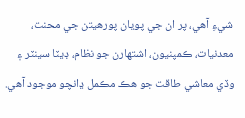شيءِ آهي، پر ان جي پويان پورھيتن جي محنت، معدنيات، ڪمپنيون، اشتهارن جو نظام، ڊيٽا سينٽر ۽ وڏي معاشي طاقت جو هڪ مڪمل ڍانچو موجود آهي.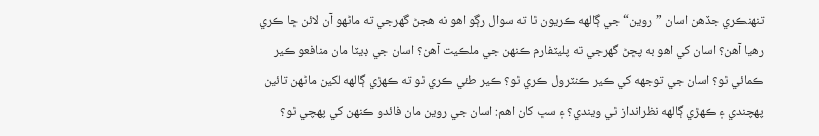تنهنڪري جڏهن اسان ”روين“ جي ڳالهه ڪريون ٿا ته سوال رڳو اهو نه هجڻ گهرجي ته ماڻهو آن لائن ڇا ڪري رهيا آهن؟ اسان کي اهو به پڇڻ گهرجي ته پليٽفارم ڪنهن جي ملڪيت آهن؟ اسان جي ڊيٽا مان منافعو ڪير ڪمائي ٿو؟ اسان جي توجهه کي ڪير ڪنٽرول ڪري ٿو؟ ڪير طئي ڪري ٿو ته ڪهڙي ڳالهه لکين ماڻهن تائين پهچندي ۽ ڪهڙي ڳالهه نظرانداز ٿي ويندي؟ ۽ سڀ کان اهم: اسان جي روين مان فائدو ڪنهن کي پهچي ٿو؟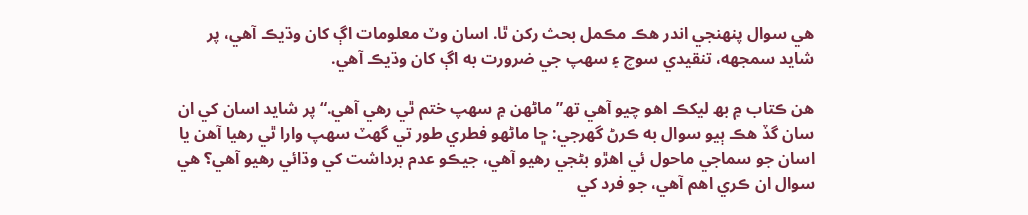هي سوال پنهنجي اندر هڪ مڪمل بحث رکن ٿا. اسان وٽ معلومات اڳ کان وڌيڪ آهي، پر شايد سمجهه، تنقيدي سوچ ۽ سهپ جي ضرورت به اڳ کان وڌيڪ آهي.

ھن ڪتاب ۾ بھ ليکڪ اھو چيو آھي تھ”ماڻهن ۾ سهپ ختم ٿي رهي آهي.“ پر شايد اسان کي ان سان گڏ هڪ ٻيو سوال به ڪرڻ گهرجي: ڇا ماڻهو فطري طور تي گهٽ سهپ وارا ٿي رهيا آهن يا اسان جو سماجي ماحول ئي اهڙو بڻجي رهيو آهي، جيڪو عدم برداشت کي وڌائي رهيو آهي؟ هي سوال ان ڪري اهم آهي، جو فرد کي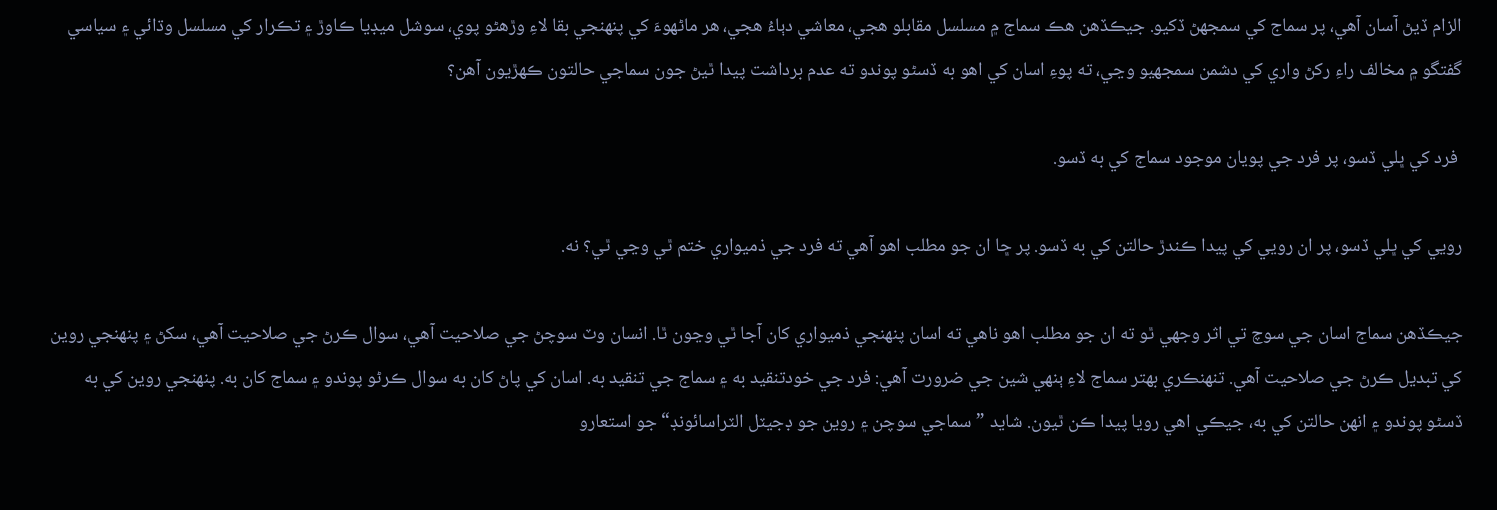الزام ڏيڻ آسان آهي، پر سماج کي سمجهڻ ڏکيو. جيڪڏهن هڪ سماج ۾ مسلسل مقابلو هجي، معاشي دٻاءُ هجي، هر ماڻهوءَ کي پنهنجي بقا لاءِ وڙهڻو پوي، سوشل ميڊيا ڪاوڙ ۽ تڪرار کي مسلسل وڌائي ۽ سياسي گفتگو ۾ مخالف راءِ رکڻ واري کي دشمن سمجهيو وڃي، ته پوءِ اسان کي اهو به ڏسڻو پوندو ته عدم برداشت پيدا ٿيڻ جون سماجي حالتون ڪهڙيون آهن؟

 فرد کي ڀلي ڏسو، پر فرد جي پويان موجود سماج کي به ڏسو.

رويي کي ڀلي ڏسو، پر ان رويي کي پيدا ڪندڙ حالتن کي به ڏسو. پر ڇا ان جو مطلب اهو آهي ته فرد جي ذميواري ختم ٿي وڃي ٿي؟ نه.

جيڪڏهن سماج اسان جي سوچ تي اثر وجهي ٿو ته ان جو مطلب اهو ناهي ته اسان پنهنجي ذميواري کان آجا ٿي وڃون ٿا. انسان وٽ سوچڻ جي صلاحيت آهي، سوال ڪرڻ جي صلاحيت آهي، سکڻ ۽ پنهنجي روين کي تبديل ڪرڻ جي صلاحيت آهي. تنهنڪري بهتر سماج لاءِ ٻنهي شين جي ضرورت آهي: فرد جي خودتنقيد به ۽ سماج جي تنقيد به. اسان کي پاڻ کان به سوال ڪرڻو پوندو ۽ سماج کان به. پنهنجي روين کي به ڏسڻو پوندو ۽ انهن حالتن کي به، جيڪي اهي رويا پيدا ڪن ٿيون. شايد ”سماجي سوچن ۽ روين جو ڊجيٽل الٽراسائونڊ“ جو استعارو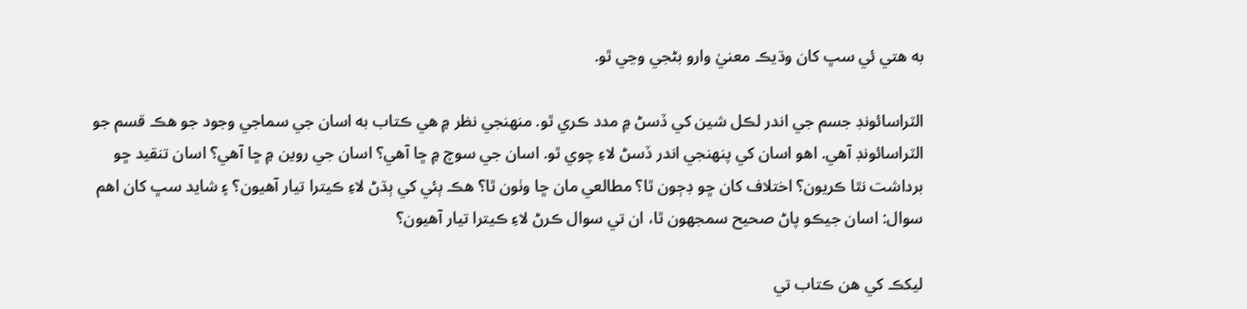به هتي ئي سڀ کان وڌيڪ معنيٰ وارو بڻجي وڃي ٿو.

الٽراسائونڊ جسم جي اندر لڪل شين کي ڏسڻ ۾ مدد ڪري ٿو. منهنجي نظر ۾ هي ڪتاب به اسان جي سماجي وجود جو هڪ قسم جو الٽراسائونڊ آهي. اهو اسان کي پنهنجي اندر ڏسڻ لاءِ چوي ٿو. اسان جي سوچ ۾ ڇا آهي؟ اسان جي روين ۾ ڇا آهي؟ اسان تنقيد ڇو برداشت نٿا ڪريون؟ اختلاف کان ڇو ڊڄون ٿا؟ مطالعي مان ڇا وٺون ٿا؟ هڪ ٻئي کي ٻڌڻ لاءِ ڪيترا تيار آهيون؟ ۽ شايد سڀ کان اهم سوال: اسان جيڪو پاڻ صحيح سمجهون ٿا، ان تي سوال ڪرڻ لاءِ ڪيترا تيار آهيون؟

ليکڪ کي هن ڪتاب تي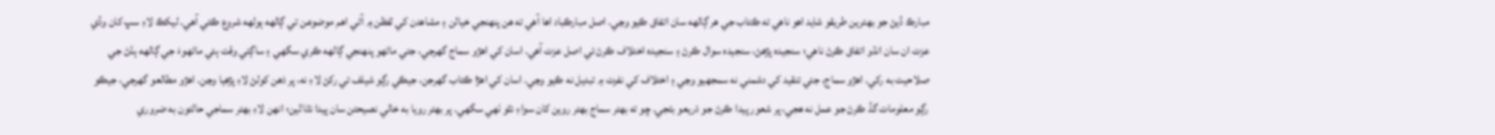مبارڪ ڏيڻ جو بهترين طريقو شايد اهو ناهي ته ڪتاب جي هر ڳالهه سان اتفاق ڪيو وڃي. اصل مبارڪباد اها آهي ته هن پنهنجي خيالن ۽ مشاهدن کي لفظن ۾ آڻي اهم موضوعن تي ڳالهه ٻولهه شروع ڪئي آهي. ليکڪ لاءِ سڀ کان وڏي عزت ان سان انڌو اتفاق ڪرڻ ناهي؛ سنجيده پڙهڻ، سنجيده سوال ڪرڻ ۽ سنجيده اختلاف ڪرڻ ئي اصل عزت آهي. اسان کي اهڙو سماج گهرجي، جتي ماڻهو پنهنجي ڳالهه ڪري سگهي ۽ ساڳئي وقت ٻئي ماڻهوءَ جي ڳالهه ٻڌڻ جي صلاحيت به رکي. اهڙو سماج، جتي تنقيد کي دشمني نه سمجهيو وڃي ۽ اختلاف کي نفرت ۾ تبديل نه ڪيو وڃي. اسان کي اهڙا ڪتاب گهرجن، جيڪي رڳو شيلف تي رکڻ لاءِ نه، پر ذهن کولڻ لاءِ پڙهيا وڃن. اهڙو مطالعو گهرجي، جيڪو رڳو معلومات گڏ ڪرڻ جو عمل نه هجي، پر شعور پيدا ڪرڻ جو ذريعو بڻجي. ڇو ته بهتر سماج بهتر روين کان سواءِ نٿو ٺهي سگهي. پر بهتر رويا به خالي نصيحتن سان پيدا نٿا ٿين؛ انهن لاءِ بهتر سماجي حالتون به ضروري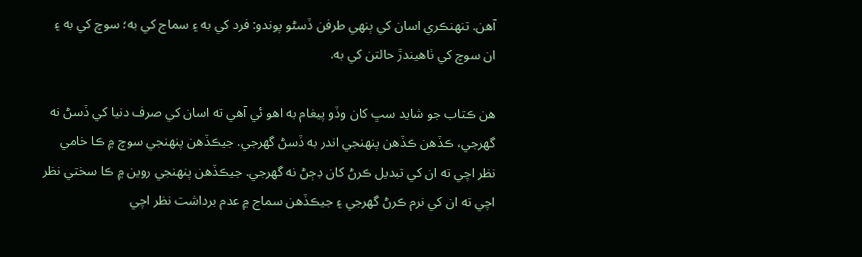آهن. تنهنڪري اسان کي ٻنهي طرفن ڏسڻو پوندو: فرد کي به ۽ سماج کي به؛ سوچ کي به ۽ ان سوچ کي ٺاهيندڙ حالتن کي به.

هن ڪتاب جو شايد سڀ کان وڏو پيغام به اهو ئي آهي ته اسان کي صرف دنيا کي ڏسڻ نه گهرجي، ڪڏهن ڪڏهن پنهنجي اندر به ڏسڻ گهرجي. جيڪڏهن پنهنجي سوچ ۾ ڪا خامي نظر اچي ته ان کي تبديل ڪرڻ کان ڊڄڻ نه گهرجي. جيڪڏهن پنهنجي روين ۾ ڪا سختي نظر اچي ته ان کي نرم ڪرڻ گهرجي ۽ جيڪڏهن سماج ۾ عدم برداشت نظر اچي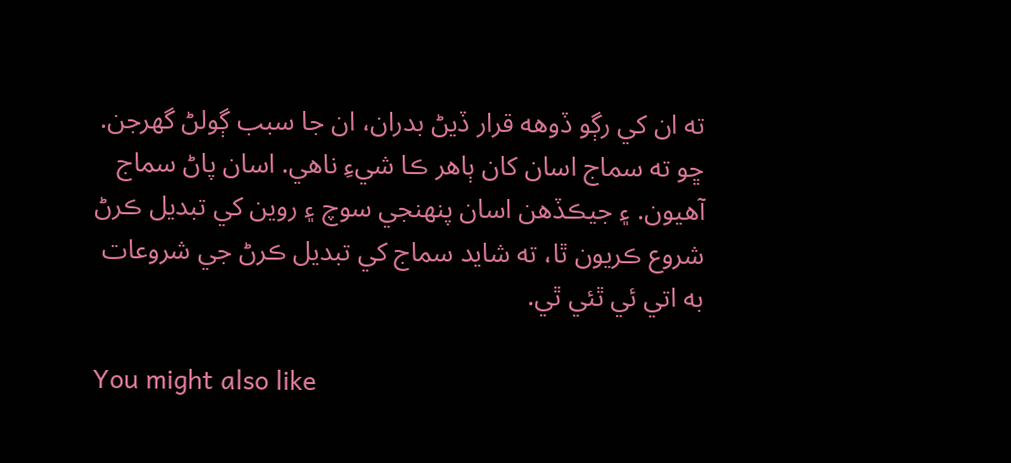ته ان کي رڳو ڏوهه قرار ڏيڻ بدران، ان جا سبب ڳولڻ گهرجن. ڇو ته سماج اسان کان ٻاهر ڪا شيءِ ناهي. اسان پاڻ سماج آهيون. ۽ جيڪڏهن اسان پنهنجي سوچ ۽ روين کي تبديل ڪرڻ شروع ڪريون ٿا، ته شايد سماج کي تبديل ڪرڻ جي شروعات به اتي ئي ٿئي ٿي.

You might also like